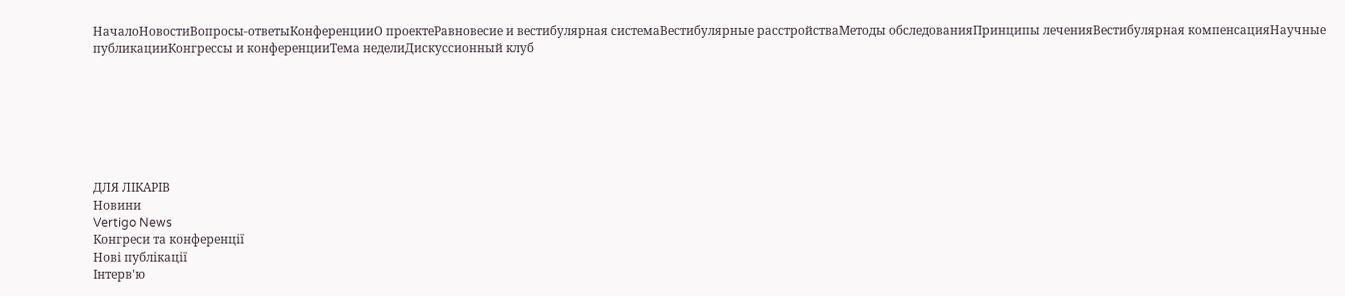НачалоНовостиВопросы-ответыКонференцииО проектеРавновесие и вестибулярная системаВестибулярные расстройстваМетоды обследованияПринципы леченияВестибулярная компенсацияНаучные публикацииКонгрессы и конференцииТема неделиДискуссионный клуб







ДЛЯ ЛІКАРІВ
Новини
Vertigo News
Конгреси та конференції
Нові публікації
Інтерв'ю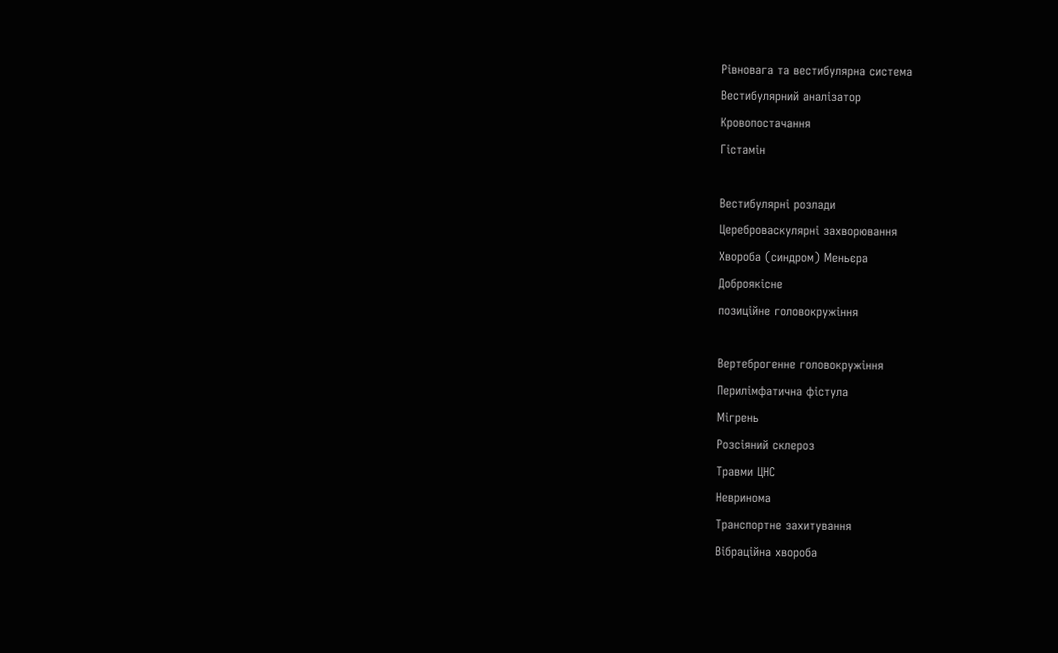Рівновага та вестибулярна система
Вестибулярний аналізатор
Кровопостачання
Гістамін

Вестибулярні розлади
Цереброваскулярні захворювання
Хвороба (синдром) Меньєра
Доброякісне
позиційне головокружіння

Вертеброгенне головокружіння
Перилімфатична фістула
Мігрень
Розсіяний склероз
Травми ЦНС
Невринома
Транспортне захитування
Вібраційна хвороба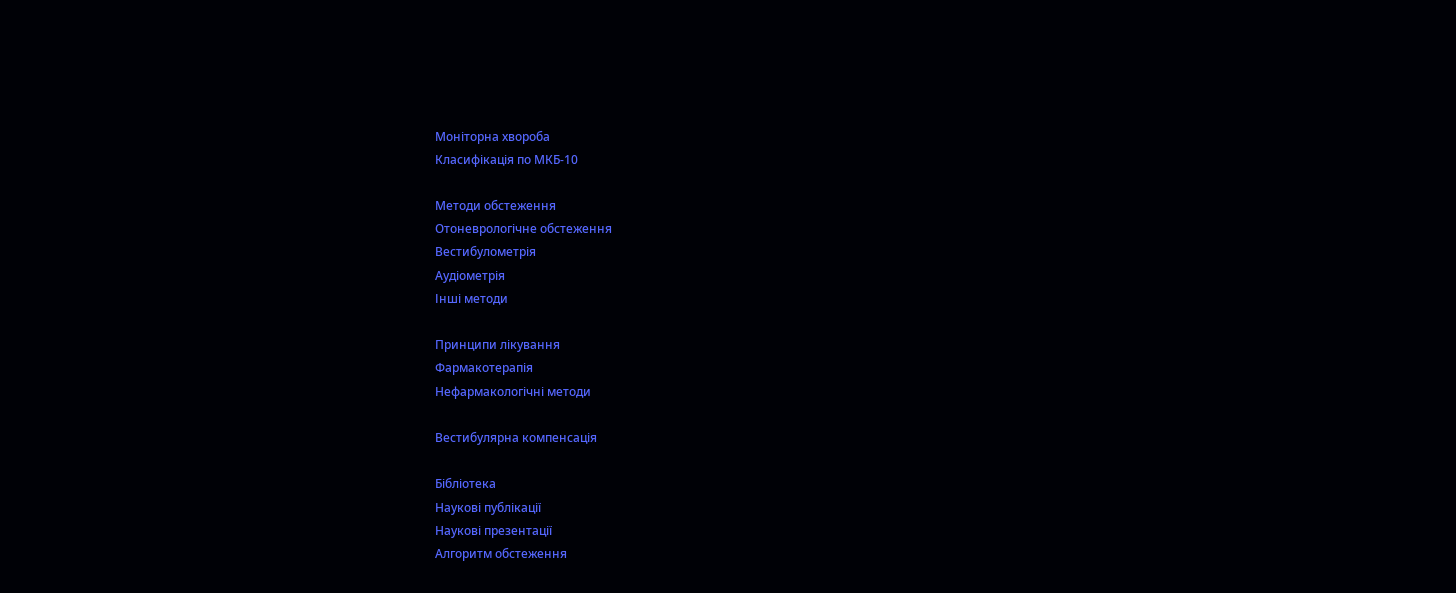Моніторна хвороба
Класифікація по МКБ-10

Методи обстеження
Отоневрологічне обстеження
Вестибулометрія
Аудіометрія
Інші методи

Принципи лікування
Фармакотерапія
Нефармакологічні методи

Вестибулярна компенсація

Бібліотекa
Наукові публікації
Наукові презентації
Алгоритм обстеження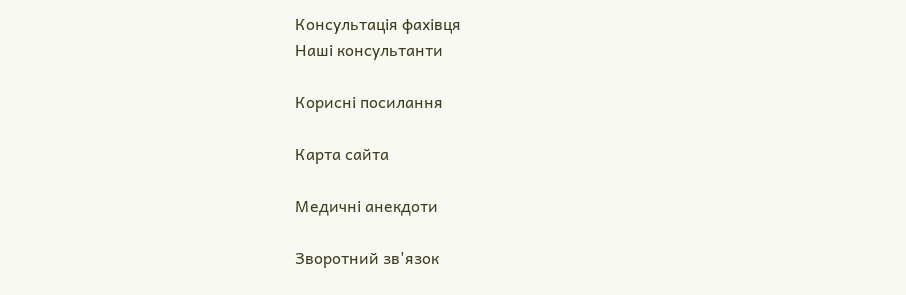Консультація фахівця
Наші консультанти

Корисні посилання

Карта сайта

Медичні анекдоти

Зворотний зв'язок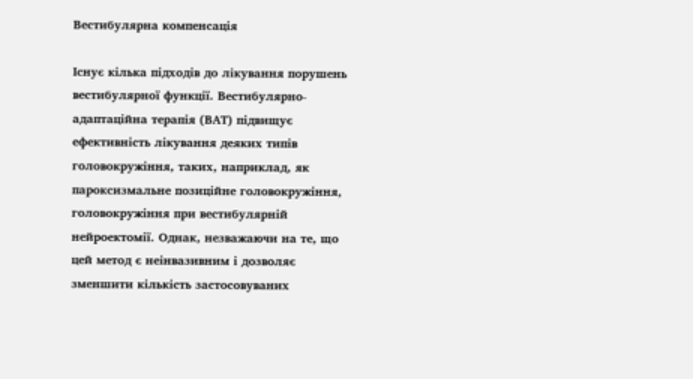Вестибулярна компенсація

Існує кілька підходів до лікування порушень вестибулярної функції. Вестибулярно-адаптаційна терапія (ВАТ) підвищує ефективність лікування деяких типів головокружіння, таких, наприклад, як пароксизмальне позиційне головокружіння, головокружіння при вестибулярній нейроектомії. Однак, незважаючи на те, що цей метод є неінвазивним і дозволяє зменшити кількість застосовуваних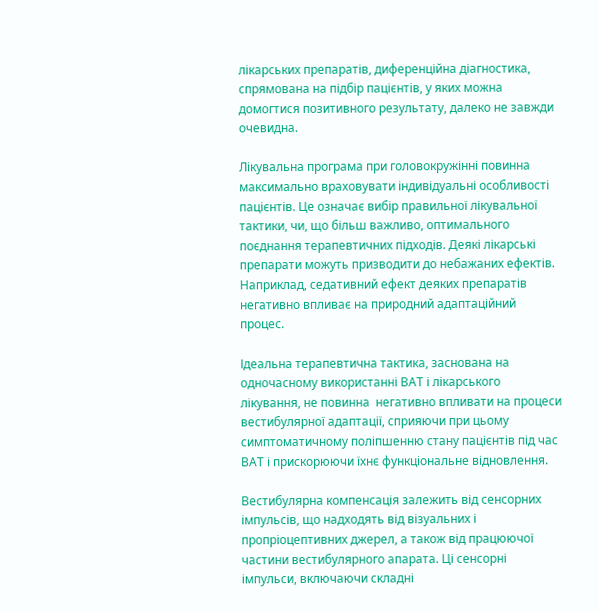лікарських препаратів, диференційна діагностика, спрямована на підбір пацієнтів, у яких можна домогтися позитивного результату, далеко не завжди очевидна.

Лікувальна програма при головокружінні повинна максимально враховувати індивідуальні особливості пацієнтів. Це означає вибір правильної лікувальної  тактики, чи, що більш важливо, оптимального поєднання терапевтичних підходів. Деякі лікарські препарати можуть призводити до небажаних ефектів. Наприклад, седативний ефект деяких препаратів негативно впливає на природний адаптаційний процес.

Ідеальна терапевтична тактика, заснована на одночасному використанні ВАТ і лікарського лікування, не повинна  негативно впливати на процеси вестибулярної адаптації, сприяючи при цьому симптоматичному поліпшенню стану пацієнтів під час ВАТ і прискорюючи їхнє функціональне відновлення.

Вестибулярна компенсація залежить від сенсорних імпульсів, що надходять від візуальних і пропріоцептивних джерел, а також від працюючої частини вестибулярного апарата. Ці сенсорні імпульси, включаючи складні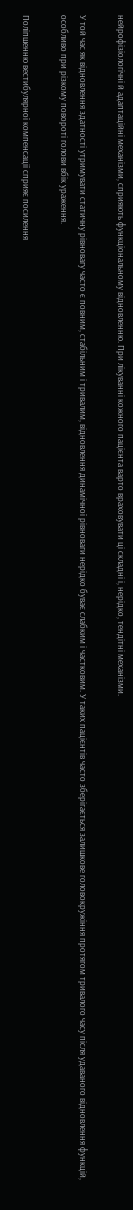нейрофізіологічні й адаптаційні механізми, сприяють функціональному відновленню. При лікуванні кожного пацієнта варто враховувати ці складні і, нерідко, тендітні механізми.

У той час як відновлення здатності утримувати статичну рівновагу часто є повним, стабільним і тривалим, відновлення динамічної рівноваги нерідко буває слабким і частковим. У таких пацієнтів часто зберігається залишкове головокружіння протягом тривалого часу після удаваного відновлення функцій, особливо при різкому повороті голови вбік ураження.

Поліпшенню вестибулярної компенсації сприяє посилення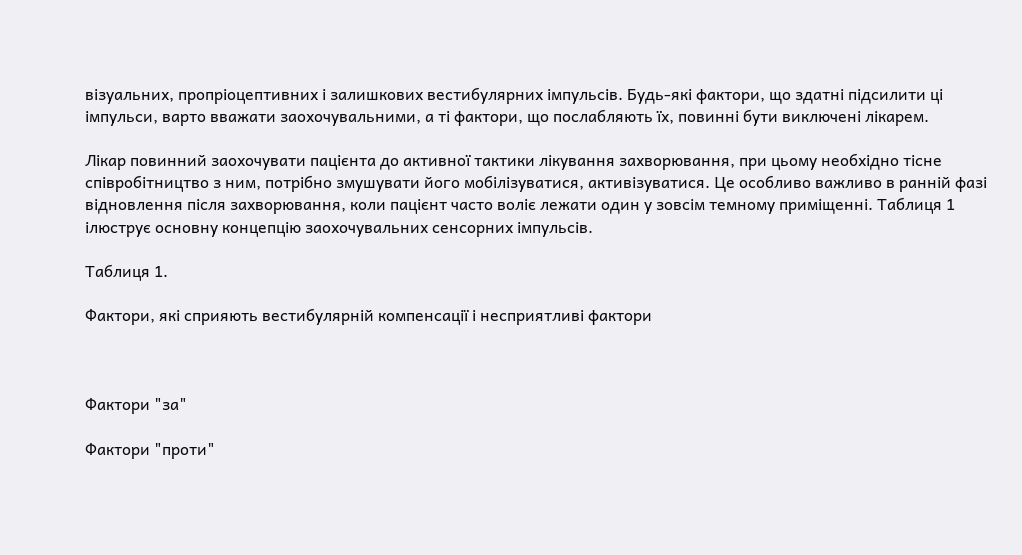візуальних, пропріоцептивних і залишкових вестибулярних імпульсів. Будь-які фактори, що здатні підсилити ці імпульси, варто вважати заохочувальними, а ті фактори, що послабляють їх, повинні бути виключені лікарем.

Лікар повинний заохочувати пацієнта до активної тактики лікування захворювання, при цьому необхідно тісне співробітництво з ним, потрібно змушувати його мобілізуватися, активізуватися. Це особливо важливо в ранній фазі відновлення після захворювання, коли пацієнт часто воліє лежати один у зовсім темному приміщенні. Таблиця 1 ілюструє основну концепцію заохочувальних сенсорних імпульсів.

Таблиця 1.

Фактори, які сприяють вестибулярній компенсації і несприятливі фактори



Фактори "за"

Фактори "проти"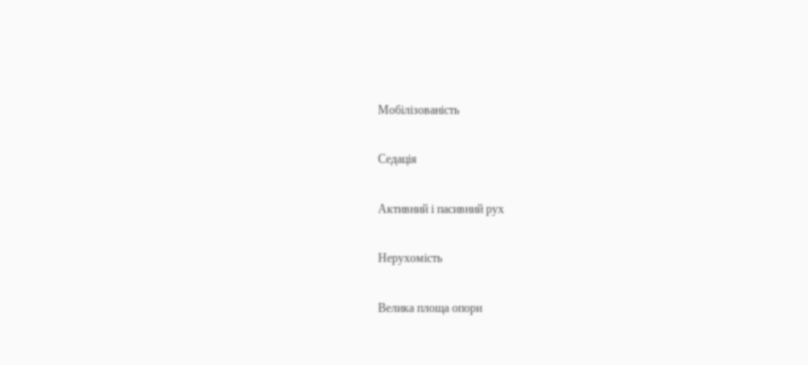Мобілізованість

Седація

Активний і пасивний рух

Нерухомість

Велика площа опори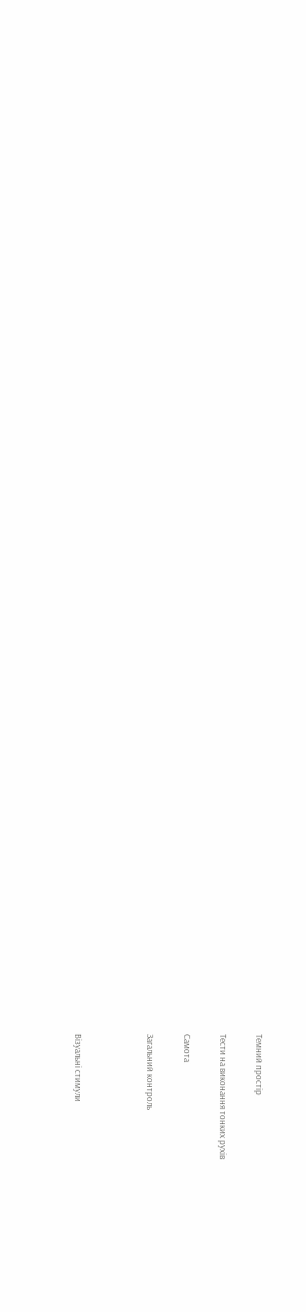Темний простір

Тести на виконання тонких рухів

Самота

Загальний контроль



Візуальні стимули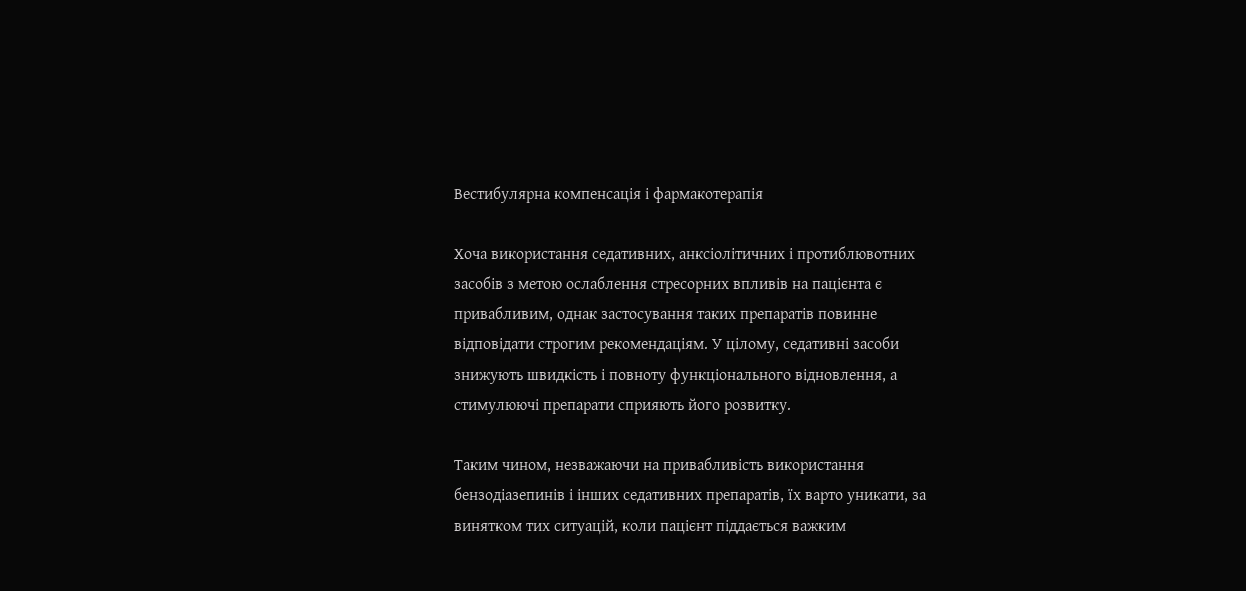Вестибулярна компенсація і фармакотерапія

Хоча використання седативних, анксіолітичних і протиблювотних засобів з метою ослаблення стресорних впливів на пацієнта є привабливим, однак застосування таких препаратів повинне відповідати строгим рекомендаціям. У цілому, седативні засоби знижують швидкість і повноту функціонального відновлення, а стимулюючі препарати сприяють його розвитку.

Таким чином, незважаючи на привабливість використання бензодіазепинів і інших седативних препаратів, їх варто уникати, за винятком тих ситуацій, коли пацієнт піддається важким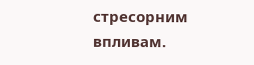стресорним впливам.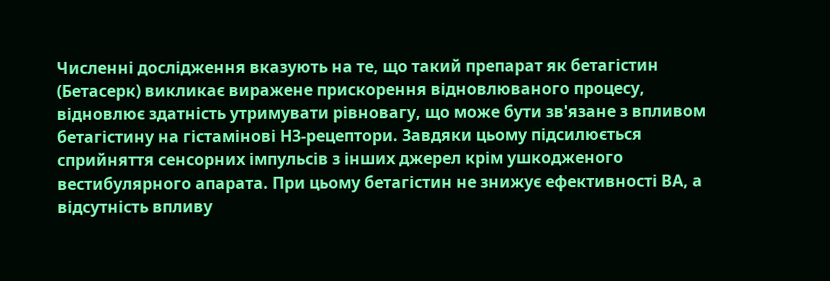Численні дослідження вказують на те, що такий препарат як бетагістин (Бетасерк) викликає виражене прискорення відновлюваного процесу, відновлює здатність утримувати рівновагу, що може бути зв'язане з впливом бетагістину на гістамінові Н3-рецептори. Завдяки цьому підсилюється сприйняття сенсорних імпульсів з інших джерел крім ушкодженого вестибулярного апарата. При цьому бетагістин не знижує ефективності ВА, а відсутність впливу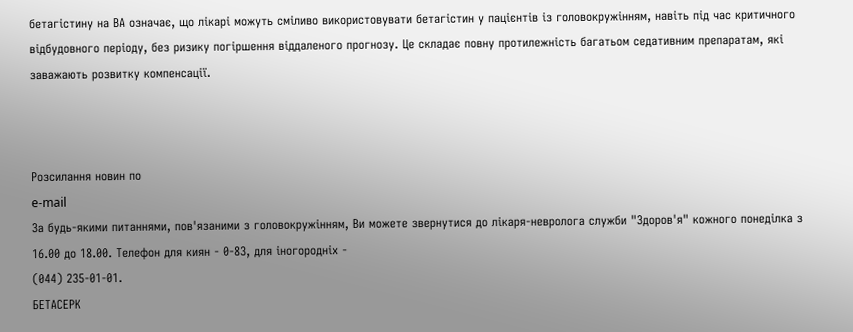бетагістину на ВА означає, що лікарі можуть сміливо використовувати бетагістин у пацієнтів із головокружінням, навіть під час критичного відбудовного періоду, без ризику погіршення віддаленого прогнозу. Це складає повну протилежність багатьом седативним препаратам, які заважають розвитку компенсації.



Розсилання новин по
e-mail
За будь-якими питаннями, пов'язаними з головокружінням, Ви можете звернутися до лікаря-невролога служби "Здоров'я" кожного понеділка з 16.00 до 18.00. Телефон для киян - 0-83, для іногородніх -
(044) 235-01-01.
БЕТАСЕРК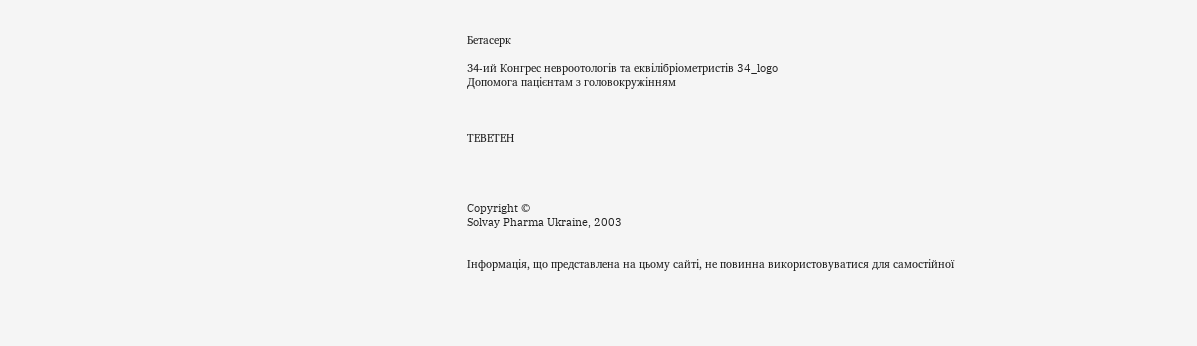Бетасерк

34-ий Конгрес невроотологів та еквілібріометристів 34_logo
Допомога пацієнтам з головокружінням



ТЕВЕТЕН




Copyright ©
Solvay Pharma Ukraine, 2003


Інформація, що представлена на цьому сайті, не повинна використовуватися для самостійної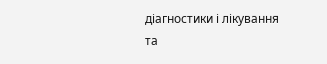діагностики і лікування та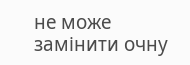не може замінити очну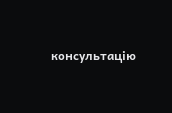консультацію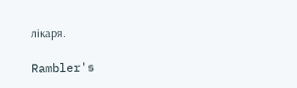лікаря.

Rambler's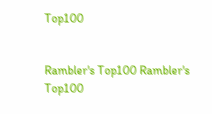Top100


Rambler's Top100 Rambler's Top100